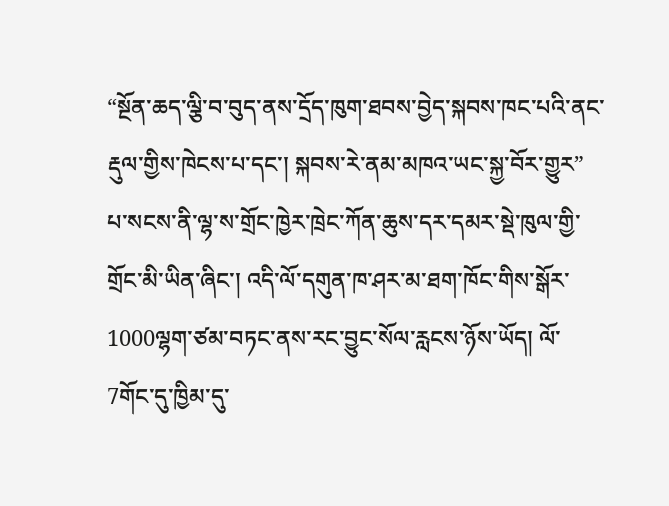“སྔོན་ཆད་ལྕི་བ་བུད་ནས་དྲོད་ཁུག་ཐབས་བྱེད་སྐབས་ཁང་པའི་ནང་རྡུལ་གྱིས་ཁེངས་པ་དང་། སྐབས་རེ་ནམ་མཁའ་ཡང་སྐྱ་བོར་གྱུར” པ་སངས་ནི་ལྷ་ས་གྲོང་ཁྱེར་ཁྲེང་ཀོན་ཆུས་དར་དམར་སྡེ་ཁུལ་གྱི་གྲོང་མི་ཡིན་ཞིང་། འདི་ལོ་དགུན་ཁ་ཤར་མ་ཐག་ཁོང་གིས་སྒོར་1000ལྷག་ཙམ་བཏང་ནས་རང་བྱུང་སོལ་རླངས་ཉོས་ཡོད། ལོ་7གོང་དུ་ཁྱིམ་དུ་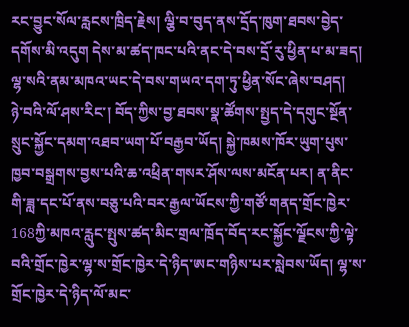རང་བྱུང་སོལ་རླངས་ཁྲིད་རྗེས། ལྕི་བ་བུད་ནས་དྲོད་ཁུག་ཐབས་བྱེད་དགོས་མི་འདུག དེས་མ་ཚད་ཁང་པའི་ནང་དེ་བས་དྲོ་རུ་ཕྱིན་པ་མ་ཟད། ལྷ་སའི་ནམ་མཁའ་ཡང་དེ་བས་གཡའ་དག་ཏུ་ཕྱིན་སོང་ཞེས་བཤད།
ཉེ་བའི་ལོ་ཤས་རིང་། བོད་ཀྱིས་བྱ་ཐབས་སྣ་ཚོགས་སྤྱད་དེ་དགུང་སྔོན་སྲུང་སྐྱོང་དམག་འཐབ་ཡག་པོ་བརྒྱབ་ཡོད། སྐྱེ་ཁམས་ཁོར་ཡུག་པུས་ཁྱབ་བསྒྲགས་བྱས་པའི་ཆ་འཕྲིན་གསར་ཤོས་ལས་མངོན་པར། ན་ནིང་གི་ཟླ་དང་པོ་ནས་བཅུ་པའི་བར་རྒྱལ་ཡོངས་ཀྱི་གཙོ་གནད་གྲོང་ཁྱེར་168ཀྱི་མཁའ་རླུང་སྤུས་ཚད་མིང་གྲལ་ཁྲོད་བོད་རང་སྐྱོང་ལྗོངས་ཀྱི་ལྟེ་བའི་གྲོང་ཁྱེར་ལྷ་ས་གྲོང་ཁྱེར་དེ་ཉིད་ཨང་གཉིས་པར་སླེབས་ཡོད། ལྷ་ས་གྲོང་ཁྱེར་དེ་ཉིད་ལོ་མང་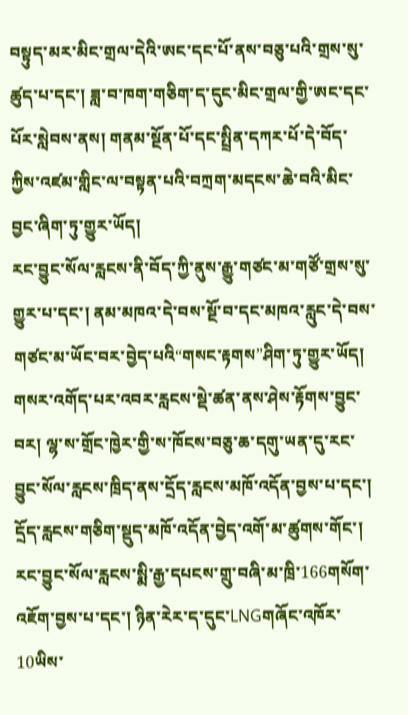བསྟུད་མར་མིང་གྲལ་དེའི་ཨང་དང་པོ་ནས་བཅུ་པའི་གྲས་སུ་ཚུད་པ་དང་། ཟླ་བ་ཁག་གཅིག་ད་དུང་མིང་གྲལ་གྱི་ཨང་དང་པོར་སླེབས་ནས། གནམ་སྔོན་པོ་དང་སྤྲིན་དཀར་པོ་དེ་བོད་ཀྱིས་འཛམ་གླིང་ལ་བསྟན་པའི་བཀྲག་མདངས་ཆེ་བའི་མིང་བྱང་ཞིག་ཏུ་གྱུར་ཡོད།
རང་བྱུང་སོལ་རླངས་ནི་བོད་ཀྱི་ནུས་རྒྱུ་གཙང་མ་གཙོ་གྲས་སུ་གྱུར་པ་དང་། ནམ་མཁའ་དེ་བས་སྔོ་བ་དང་མཁའ་རླུང་དེ་བས་གཙང་མ་ཡོང་བར་བྱེད་པའི“གསང་རྟགས”ཤིག་ཏུ་གྱུར་ཡོད། གསར་འགོད་པར་འབར་རླངས་སྡེ་ཚན་ནས་ཤེས་རྟོགས་བྱུང་བར། ལྷ་ས་གྲོང་ཁྱེར་གྱི་ས་ཁོངས་བཅུ་ཆ་དགུ་ཡན་དུ་རང་བྱུང་སོལ་རླངས་ཁྲིད་ནས་དྲོད་རླངས་མཁོ་འདོན་བྱས་པ་དང་། དྲོད་རླངས་གཅིག་སྡུད་མཁོ་འདོན་བྱེད་འགོ་མ་ཚུགས་གོང་། རང་བྱུང་སོལ་རླངས་སྨི་རྒྱ་དཔངས་གྲུ་བཞི་མ་ཁྲི་166གསོག་འཇོག་བྱས་པ་དང་། ཉིན་རེར་ད་དུང་LNGགཞོང་འཁོར་10ཡིས་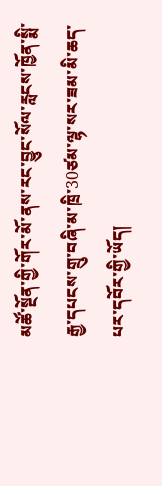མཚོ་སྔོན་གྱི་གོར་མོ་ནས་རང་བྱུང་སོལ་རླངས་ཁྱོན་སྨི་རྒྱ་དཔངས་གྲུ་བཞི་མ་ཁྲི་30ཙམ་ལྷ་སར་ཟམ་མི་ཆད་པར་དབོར་གྱི་ཡོད།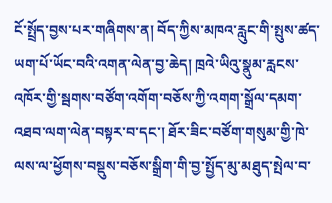ངོ་སྤྲོད་བྱས་པར་གཞིགས་ན། བོད་ཀྱིས་མཁའ་རླུང་གི་སྤུས་ཚད་ཡག་པོ་ཡོང་བའི་འགན་ལེན་བྱ་ཆེད། ཁྲའེ་ཡིའུ་སྣུམ་རླངས་འཁོར་གྱི་སྦགས་བཙོག་འགོག་བཅོས་ཀྱི་འགག་སྒྲོལ་དམག་འཐབ་ལག་ལེན་བསྟར་བ་དང་། ཐོར་ཟིང་བཙོག་གསུམ་གྱི་ཁེ་ལས་ལ་ཕྱོགས་བསྡུས་བཅོས་སྒྲིག་གི་བྱ་སྤྱོད་མུ་མཐུད་སྤེལ་བ་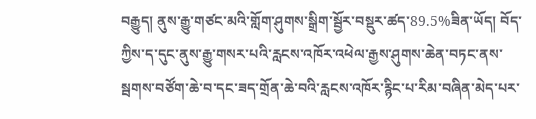བརྒྱུད། ནུས་རྒྱུ་གཙང་མའི་གློག་ཤུགས་སྒྲིག་སྦྱོར་བསྡུར་ཚད་89.5%ཟིན་ཡོད། བོད་ཀྱིས་ད་དུང་ནུས་རྒྱུ་གསར་པའི་རླངས་འཁོར་འཕེལ་རྒྱས་ཤུགས་ཆེན་བཏང་ནས་སྦགས་བཙོག་ཆེ་བ་དང་ཟད་གྲོན་ཆེ་བའི་རླངས་འཁོར་རྙིང་པ་རིམ་བཞིན་མེད་པར་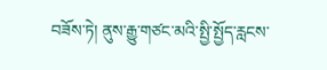བཟོས་ཏེ། ནུས་རྒྱུ་གཙང་མའི་སྤྱི་སྤྱོད་རླངས་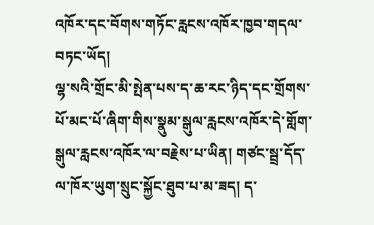འཁོར་དང་བོགས་གཏོང་རླངས་འཁོར་ཁྱབ་གདལ་བཏང་ཡོད།
ལྷ་སའི་གྲོང་མི་སྤེན་པས་ད་ཆ་རང་ཉིད་དང་གྲོགས་པོ་མང་པོ་ཞིག་གིས་སྣུམ་སྒུལ་རླངས་འཁོར་དེ་གློག་སྒུལ་རླངས་འཁོར་ལ་བརྗེས་པ་ཡིན། གཙང་སྦྲ་དོད་ལ་ཁོར་ཡུག་སྲུང་སྐྱོང་ཐུབ་པ་མ་ཟད། ད་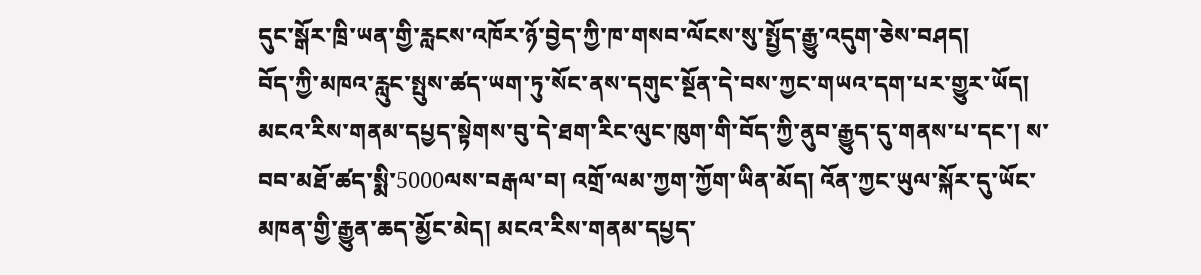དུང་སྒོར་ཁྲི་ཡན་གྱི་རླངས་འཁོར་ཉོ་བྱེད་ཀྱི་ཁ་གསབ་ལོངས་སུ་སྤྱོད་རྒྱུ་འདུག་ཅེས་བཤད།
བོད་ཀྱི་མཁའ་རླུང་སྤུས་ཚད་ཡག་ཏུ་སོང་ནས་དགུང་སྔོན་དེ་བས་ཀྱང་གཡའ་དག་པར་གྱུར་ཡོད། མངའ་རིས་གནམ་དཔྱད་སྟེགས་བུ་དེ་ཐག་རིང་ལུང་ཁུག་གི་བོད་ཀྱི་ནུབ་རྒྱུད་དུ་གནས་པ་དང་། ས་བབ་མཐོ་ཚད་སྨི་5000ལས་བརྒལ་བ། འགྲོ་ལམ་ཀྱག་ཀྱོག་ཡིན་མོད། འོན་ཀྱང་ཡུལ་སྐོར་དུ་ཡོང་མཁན་གྱི་རྒྱུན་ཆད་མྱོང་མེད། མངའ་རིས་གནམ་དཔྱད་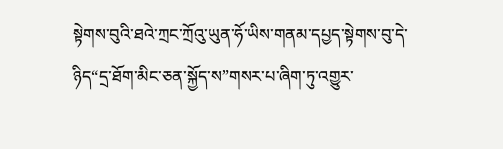སྟེགས་བུའི་ཐའེ་ཀྲང་ཀྲོའུ་ཡུན་ཧོ་ཡིས་གནམ་དཔྱད་སྟེགས་བུ་དེ་ཉིད“དྲ་ཐོག་མིང་ཅན་སྐྱོད་ས”གསར་པ་ཞིག་ཏུ་འགྱུར་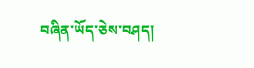བཞིན་ཡོད་ཅེས་བཤད།